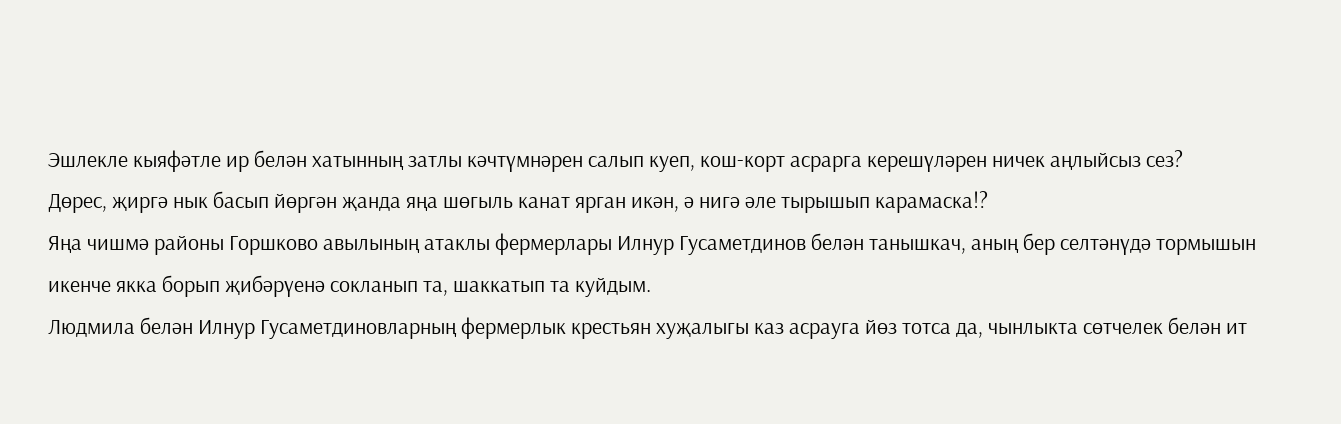Эшлекле кыяфәтле ир белән хатынның затлы кәчтүмнәрен салып куеп, кош-корт асрарга керешүләрен ничек аңлыйсыз сез?
Дөрес, җиргә нык басып йөргән җанда яңа шөгыль канат ярган икән, ә нигә әле тырышып карамаска!?
Яңа чишмә районы Горшково авылының атаклы фермерлары Илнур Гусаметдинов белән танышкач, аның бер селтәнүдә тормышын икенче якка борып җибәрүенә сокланып та, шаккатып та куйдым.
Людмила белән Илнур Гусаметдиновларның фермерлык крестьян хуҗалыгы каз асрауга йөз тотса да, чынлыкта сөтчелек белән ит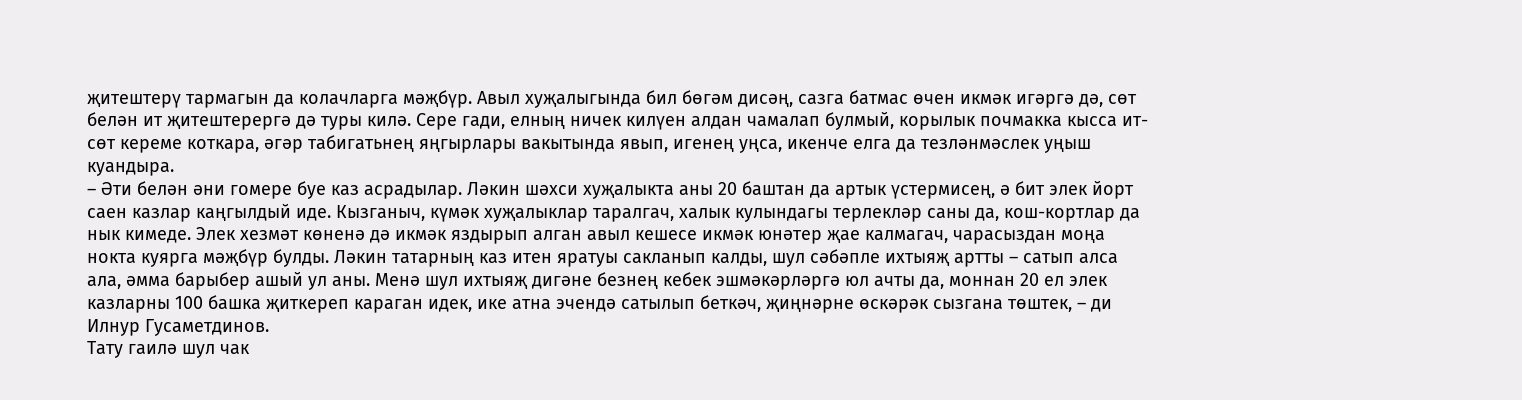җитештерү тармагын да колачларга мәҗбүр. Авыл хуҗалыгында бил бөгәм дисәң, сазга батмас өчен икмәк игәргә дә, сөт белән ит җитештерергә дә туры килә. Сере гади, елның ничек килүен алдан чамалап булмый, корылык почмакка кысса ит-сөт кереме коткара, әгәр табигатьнең яңгырлары вакытында явып, игенең уңса, икенче елга да тезләнмәслек уңыш куандыра.
– Әти белән әни гомере буе каз асрадылар. Ләкин шәхси хуҗалыкта аны 20 баштан да артык үстермисең, ә бит элек йорт саен казлар каңгылдый иде. Кызганыч, күмәк хуҗалыклар таралгач, халык кулындагы терлекләр саны да, кош-кортлар да нык кимеде. Элек хезмәт көненә дә икмәк яздырып алган авыл кешесе икмәк юнәтер җае калмагач, чарасыздан моңа нокта куярга мәҗбүр булды. Ләкин татарның каз итен яратуы сакланып калды, шул сәбәпле ихтыяҗ артты – сатып алса ала, әмма барыбер ашый ул аны. Менә шул ихтыяҗ дигәне безнең кебек эшмәкәрләргә юл ачты да, моннан 20 ел элек казларны 100 башка җиткереп караган идек, ике атна эчендә сатылып беткәч, җиңнәрне өскәрәк сызгана төштек, – ди Илнур Гусаметдинов.
Тату гаилә шул чак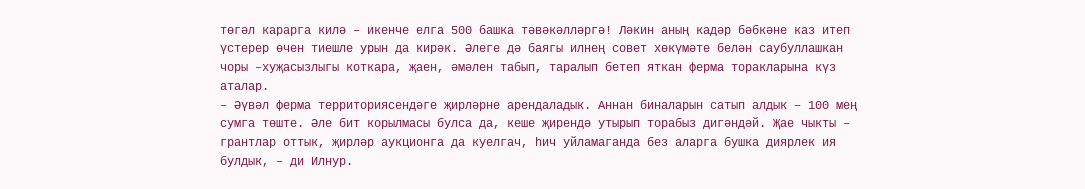төгәл карарга килә – икенче елга 500 башка тәвәкәлләргә! Ләкин аның кадәр бәбкәне каз итеп үстерер өчен тиешле урын да кирәк. Әлеге дә баягы илнең совет хөкүмәте белән саубуллашкан чоры –хуҗасызлыгы коткара, җаен, әмәлен табып, таралып бетеп яткан ферма торакларына күз аталар.
– Әүвәл ферма территориясендәге җирләрне арендаладык. Аннан биналарын сатып алдык – 100 мең сумга төште. Әле бит корылмасы булса да, кеше җирендә утырып торабыз дигәндәй. Җае чыкты – грантлар оттык, җирләр аукционга да куелгач, һич уйламаганда без аларга бушка диярлек ия булдык, – ди Илнур.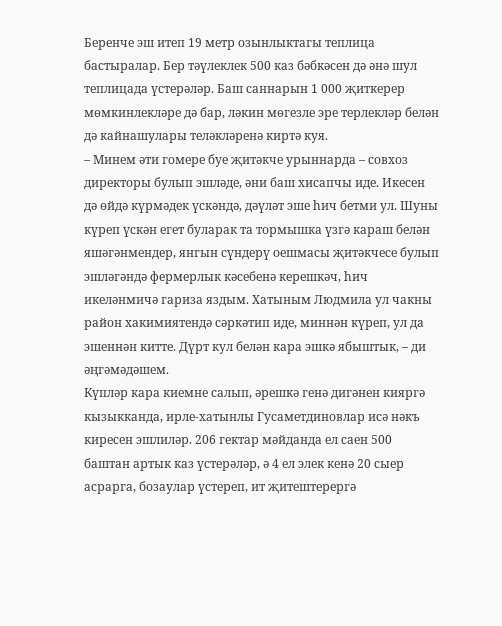Беренче эш итеп 19 метр озынлыктагы теплица бастыралар. Бер тәүлеклек 500 каз бәбкәсен дә әнә шул теплицада үстерәләр. Баш саннарын 1 000 җиткерер мөмкинлекләре дә бар, ләкин мөгезле эре терлекләр белән дә кайнашулары теләкләренә киртә куя.
– Минем әти гомере буе җитәкче урыннарда – совхоз директоры булып эшләде, әни баш хисапчы иде. Икесен дә өйдә күрмәдек үскәндә, дәүләт эше һич бетми ул. Шуны күреп үскән егет буларак та тормышка үзгә караш белән яшәгәнмендер, янгын сүндерү оешмасы җитәкчесе булып эшләгәндә фермерлык кәсебенә керешкәч, һич икеләнмичә гариза яздым. Хатыным Людмила ул чакны район хакимиятендә сәркәтип иде, миннән күреп, ул да эшеннән китте. Дүрт кул белән кара эшкә ябыштык, – ди әңгәмәдәшем.
Күпләр кара киемне салып, әрешкә генә дигәнен кияргә кызыкканда, ирле-хатынлы Гусаметдиновлар исә нәкъ киресен эшлиләр. 206 гектар мәйданда ел саен 500 баштан артык каз үстерәләр, ә 4 ел элек кенә 20 сыер асрарга, бозаулар үстереп, ит җитештерергә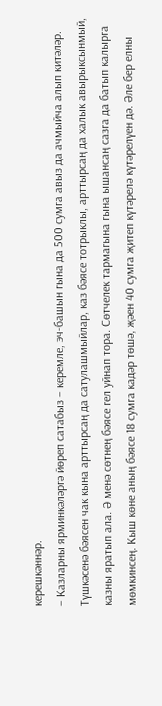керешкәннәр.
– Казларны ярминкәләргә йөреп сатабыз – керемле, эч-башын гына да 500 сумга авыз да ачмыйча алып китәләр. Түшкәсенә бәясен чак кына арттырсаң да сатулашмыйлар, каз бәясе тотрыклы, арттырсаң да халык авырыксынмый, казны яратып ала. Ә менә сөтнең бәясе гел уйнап тора. Сөтчелек тармагына гына ышансаң сазга да батып калырга мөмкинсең. Кыш көне аның бәясе 18 сумга кадәр төшә, җәен 40 сумга җитеп күтәрелә күтәрелүен дә. Әле бер елны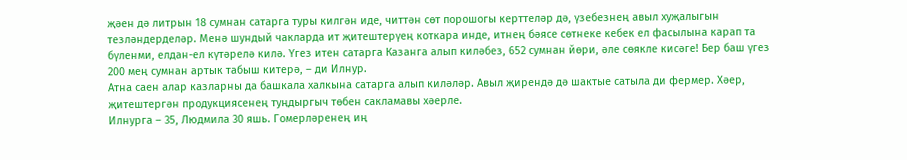җәен дә литрын 18 сумнан сатарга туры килгән иде, читтән сөт порошогы керттеләр дә, үзебезнең авыл хуҗалыгын тезләндерделәр. Менә шундый чакларда ит җитештерүең коткара инде, итнең бәясе сөтнеке кебек ел фасылына карап та бүленми, елдан-ел күтәрелә килә. Үгез итен сатарга Казанга алып киләбез, 652 сумнан йөри, әле сөякле кисәге! Бер баш үгез 200 мең сумнан артык табыш китерә, – ди Илнур.
Атна саен алар казларны да башкала халкына сатарга алып киләләр. Авыл җирендә дә шактые сатыла ди фермер. Хәер, җитештергән продукциясенең туңдыргыч төбен сакламавы хәерле.
Илнурга – 35, Людмила 30 яшь. Гомерләренең иң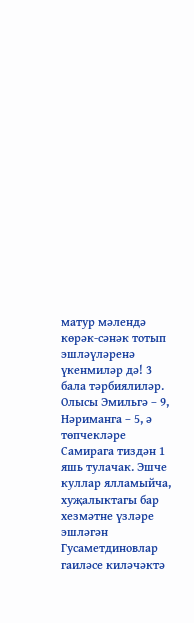матур мәлендә көрәк-сәнәк тотып эшләүләренә үкенмиләр дә! 3 бала тәрбиялиләр. Олысы Эмильгә – 9, Нәриманга – 5, ә төпчекләре Самирага тиздән 1 яшь тулачак. Эшче куллар ялламыйча, хуҗалыктагы бар хезмәтне үзләре эшләгән Гусаметдиновлар гаиләсе киләчәктә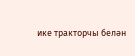ике тракторчы белән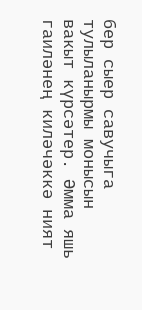бер сыер савучыга тулыланырмы монысын вакыт күрсәтер. Әмма яшь гаиләнең киләчәккә ният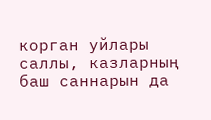корган уйлары саллы, казларның баш саннарын да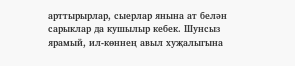арттырырлар, сыерлар янына ат белән сарыклар да кушылыр кебек. Шунсыз ярамый, ил-көннең авыл хуҗалыгына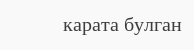карата булган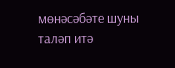мөнәсәбәте шуны таләп итә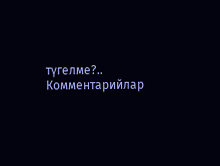түгелме?..
Комментарийлар